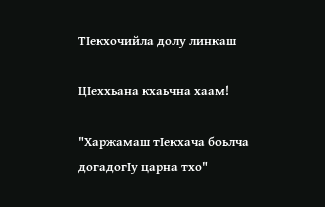ТIекхочийла долу линкаш

ЦIеххьана кхаьчна хаам!

"Харжамаш тIекхача боьлча догадогIу царна тхо"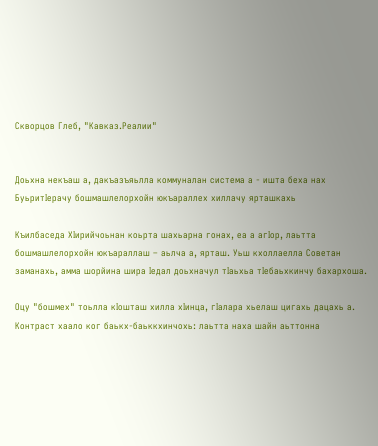Скворцов Глеб, "Кавказ.Реалии"


Доьхна некъаш а, дакъазъяьлла коммуналан система а - ишта беха нах БуьритIерачу бошмашлелорхойн юкъараллех хиллачу ярташкахь

Къилбаседа ХIирийчоьнан коьрта шахьарна гонах, еа а агIор, лаьтта бошмашлелорхойн юкъараллаш – аьлча а, ярташ. Уьш кхоллаелла Советан заманахь, амма шорйина шира Iедал доьхначул тIаьхьа тIебаьхкинчу бахархоша.

Оцу "бошмех" тоьлла кIошташ хилла хIинца, гIалара хьелаш цигахь дацахь а. Контраст хаало ког баькх-баьккхинчохь: лаьтта наха шайн аьттонна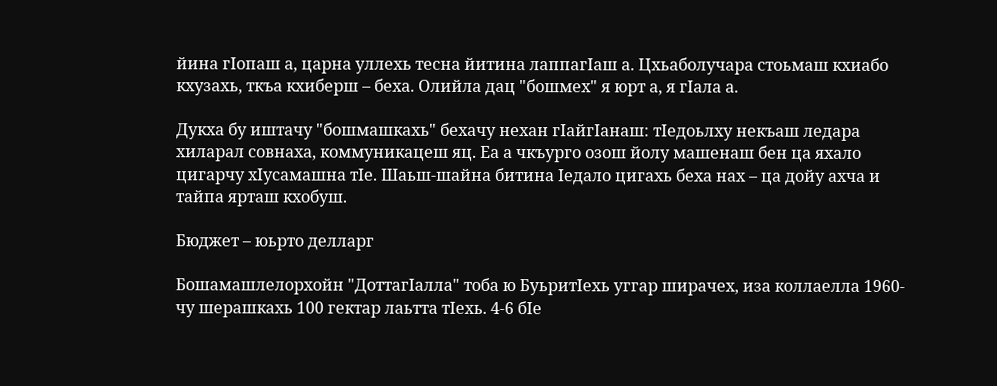йина гIопаш а, царна уллехь тесна йитина лаппагIаш а. Цхьаболучара стоьмаш кхиабо кхузахь, ткъа кхиберш – беха. Олийла дац "бошмех" я юрт а, я гIала а.

Дукха бу иштачу "бошмашкахь" бехачу нехан гIайгIанаш: тIедоьлху некъаш ледара хиларал совнаха, коммуникацеш яц. Еа а чкъурго озош йолу машенаш бен ца яхало цигарчу хIусамашна тIе. Шаьш-шайна битина Iедало цигахь беха нах – ца дойу ахча и тайпа ярташ кхобуш.

Бюджет – юьрто делларг

Бошамашлелорхойн "ДоттагIалла" тоба ю БуьритIехь уггар ширачех, иза коллаелла 1960-чу шерашкахь 100 гектар лаьтта тIехь. 4-6 бIе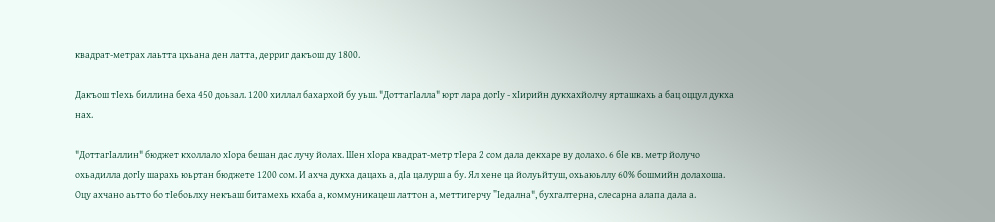квадрат-метрах лаьтта цхьана ден латта, дерриг дакъош ду 1800.

Дакъош тIехь биллина беха 450 доьзал. 1200 хиллал бахархой бу уьш. "ДоттагIалла" юрт лара догIу - хIирийн дукхахйолчу ярташкахь а бац оццул дукха нах.

"ДоттагIаллин" бюджет кхоллало хIора бешан дас лучу йолах. Шен хIора квадрат-метр тIера 2 сом дала декхаре ву долахо. 6 бIе кв. метр йолучо охьадилла догIу шарахь юьртан бюджете 1200 сом. И ахча дукха дацахь а, дIа цалурш а бу. Ял хене ца йолуьйтуш, охьаюьллу 60% бошмийн долахоша. Оцу ахчано аьтто бо тIебоьлху некъаш битамехь кхаба а, коммуникацеш латтон а, меттигерчу "Iедална", бухгалтерна, слесарна алапа дала а.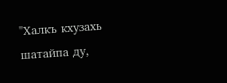"Халкъ кхузахь шатайпа ду,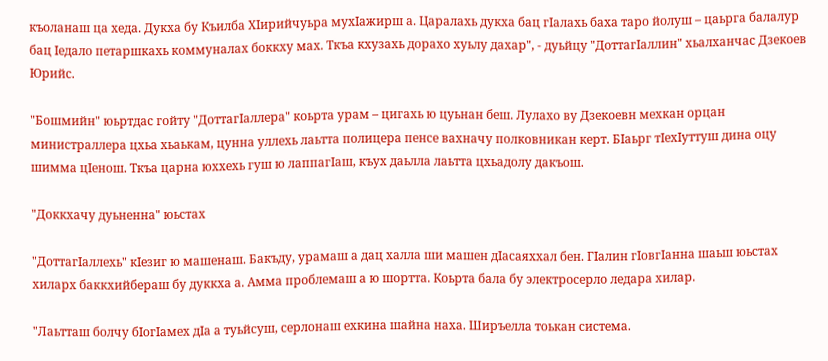къоланаш ца хеда. Дукха бу Къилба ХIирийчуьра мухIажирш а. Царалахь дукха бац гIалахь баха таро йолуш – цаьрга балалур бац Iедало петаршкахь коммуналах боккху мах. Ткъа кхузахь дорахо хуьлу дахар", - дуьйцу "ДоттагIаллин" хьалханчас Дзекоев Юрийс.

"Бошмийн" юьртдас гойту "ДоттагIаллера" коьрта урам – цигахь ю цуьнан беш. Лулахо ву Дзекоевн мехкан орцан министраллера цхьа хьаькам, цунна уллехь лаьтта полицера пенсе вахначу полковникан керт. БIаьрг тIехIуттуш дина оцу шимма цIенош. Ткъа царна юххехь гуш ю лаппагIаш, къух даьлла лаьтта цхьадолу дакъош.

"Доккхачу дуьненна" юьстах

"ДоттагIаллехь" кIезиг ю машенаш. Бакъду, урамаш а дац халла ши машен дIасаяххал бен. ГIалин гIовгIанна шаьш юьстах хиларх баккхийбераш бу дуккха а. Амма проблемаш а ю шортта. Коьрта бала бу электросерло ледара хилар.

"Лаьтташ болчу бIогIамех дIа а туьйсуш, серлонаш ехкина шайна наха. Ширъелла тоькан система.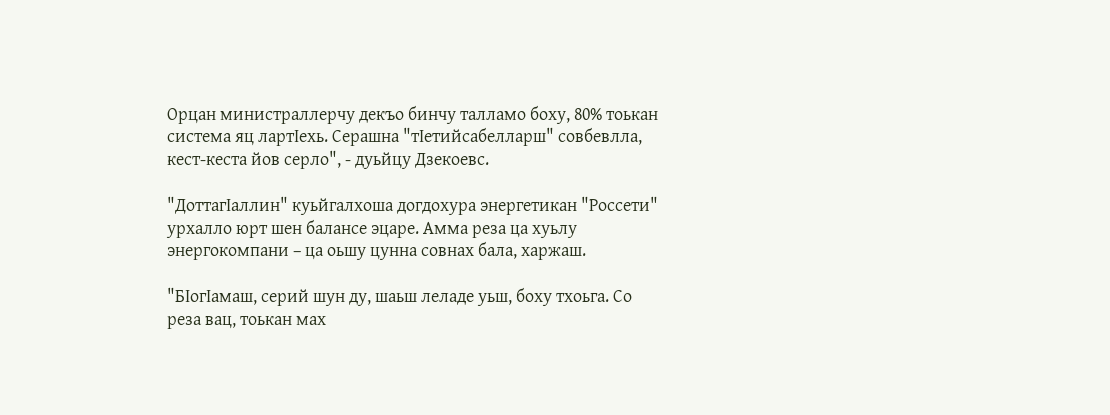Орцан министраллерчу декъо бинчу талламо боху, 80% тоькан система яц лартIехь. Серашна "тIетийсабелларш" совбевлла, кест-кеста йов серло", - дуьйцу Дзекоевс.

"ДоттагIаллин" куьйгалхоша догдохура энергетикан "Россети" урхалло юрт шен балансе эцаре. Амма реза ца хуьлу энергокомпани – ца оьшу цунна совнах бала, харжаш.

"БIогIамаш, серий шун ду, шаьш леладе уьш, боху тхоьга. Со реза вац, тоькан мах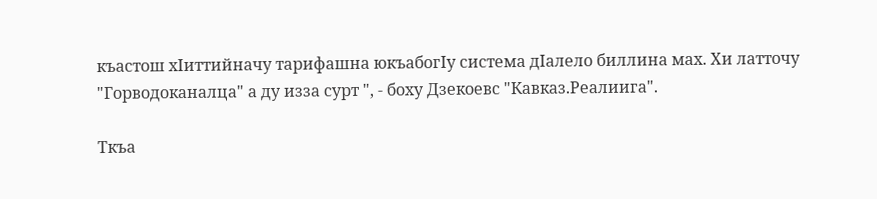къастош хIиттийначу тарифашна юкъабогIу система дIалело биллина мах. Хи латточу "Горводоканалца" а ду изза сурт ", - боху Дзекоевс "Кавказ.Реалиига".

Ткъа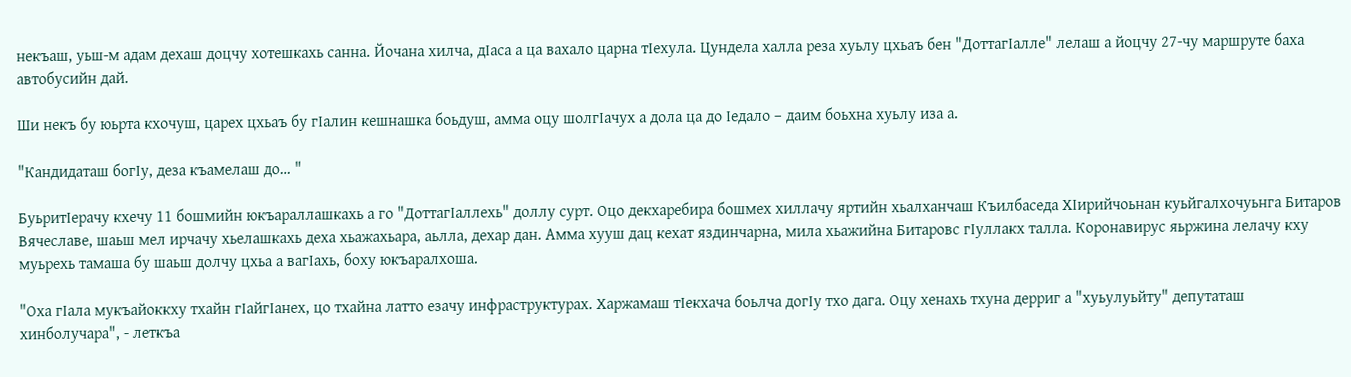некъаш, уьш-м адам дехаш доцчу хотешкахь санна. Йочана хилча, дIаса а ца вахало царна тIехула. Цундела халла реза хуьлу цхьаъ бен "ДоттагIалле" лелаш а йоцчу 27-чу маршруте баха автобусийн дай.

Ши некъ бу юьрта кхочуш, царех цхьаъ бу гIалин кешнашка боьдуш, амма оцу шолгIачух а дола ца до Iедало – даим боьхна хуьлу иза а.

"Кандидаташ богIу, деза къамелаш до… "

БуьритIерачу кхечу 11 бошмийн юкъараллашкахь а го "ДоттагIаллехь" доллу сурт. Оцо декхаребира бошмех хиллачу яртийн хьалханчаш Къилбаседа ХIирийчоьнан куьйгалхочуьнга Битаров Вячеславе, шаьш мел ирчачу хьелашкахь деха хьажахьара, аьлла, дехар дан. Амма хууш дац кехат яздинчарна, мила хьажийна Битаровс гIуллакх талла. Коронавирус яьржина лелачу кху муьрехь тамаша бу шаьш долчу цхьа а вагIахь, боху юкъаралхоша.

"Оха гIала мукъайоккху тхайн гIайгIанех, цо тхайна латто езачу инфраструктурах. Харжамаш тIекхача боьлча догIу тхо дага. Оцу хенахь тхуна дерриг а "хуьулуьйту" депутаташ хинболучара", - леткъа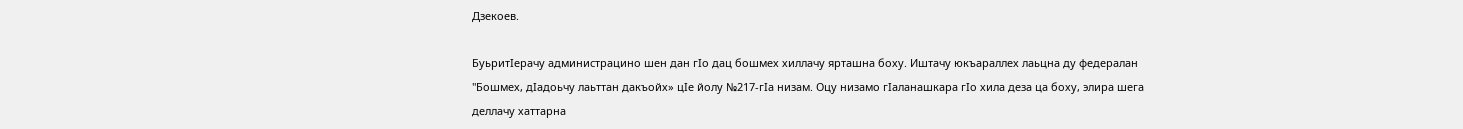Дзекоев.

БуьритIерачу администрацино шен дан гIо дац бошмех хиллачу ярташна боху. Иштачу юкъараллех лаьцна ду федералан "Бошмех, дIадоьчу лаьттан дакъойх» цIе йолу №217-гIа низам. Оцу низамо гIаланашкара гIо хила деза ца боху, элира шега деллачу хаттарна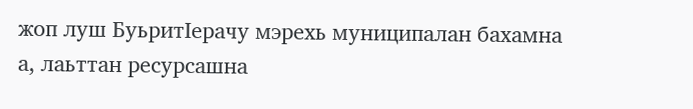жоп луш БуьритIерачу мэрехь муниципалан бахамна а, лаьттан ресурсашна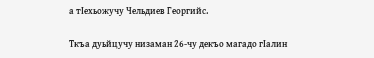а тIехьожучу Чельдиев Георгийс.

Ткъа дуьйцучу низаман 26-чу декъо магадо гIалин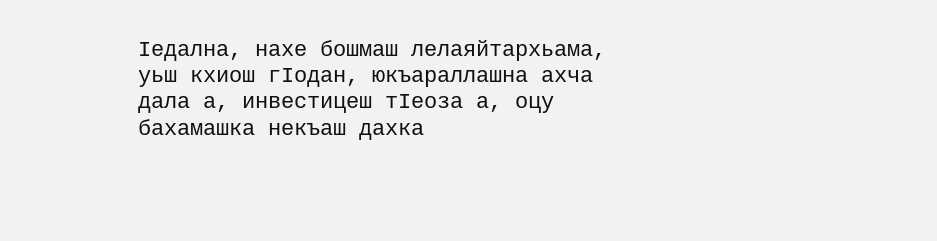Iедална, нахе бошмаш лелаяйтархьама, уьш кхиош гIодан, юкъараллашна ахча дала а, инвестицеш тIеоза а, оцу бахамашка некъаш дахка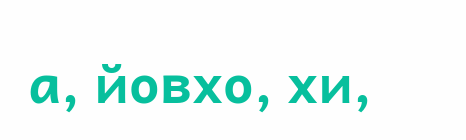а, йовхо, хи,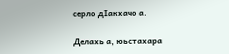серло дIакхачо а.

Делахь а, юьстахара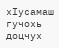хIусамаш гучохь доцчух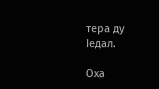тера ду Iедал.

Оха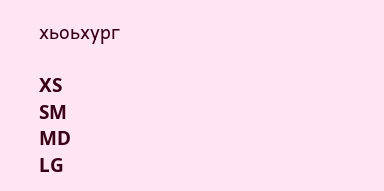хьоьхург

XS
SM
MD
LG